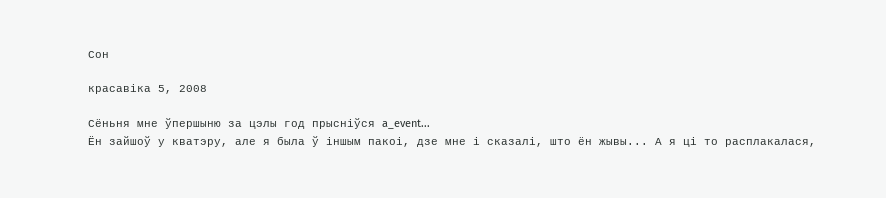Сон

красавiка 5, 2008

Сёньня мне ўпершыню за цэлы год прысніўся a_event...
Ён зайшоў у кватэру, але я была ў іншым пакоі, дзе мне і сказалі, што ён жывы... А я ці то расплакалася,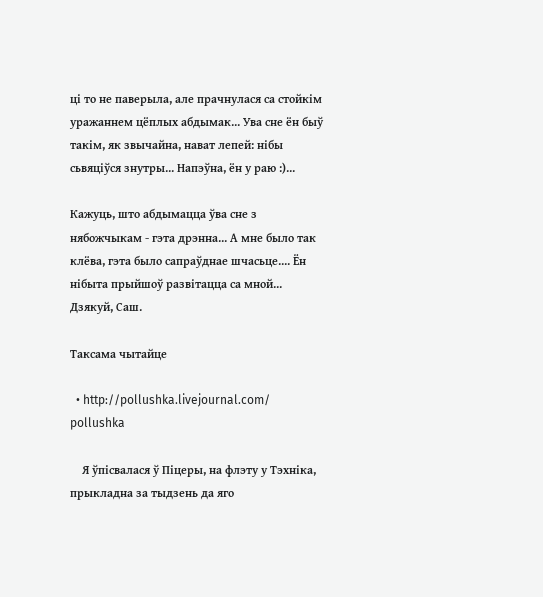ці то не паверыла, але прачнулася са стойкім уражаннем цёплых абдымак... Ува сне ён быў такім, як звычайна, нават лепей: нібы сьвяціўся знутры... Напэўна, ён у раю :)...

Кажуць, што абдымацца ўва сне з нябожчыкам - гэта дрэнна... А мне было так клёва, гэта было сапраўднае шчасьце.... Ён нібыта прыйшоў развітацца са мной...
Дзякуй, Саш.

Таксама чытайце

  • http://pollushka.livejournal.com/ pollushka

    Я ўпісвалася ў Піцеры, на флэту у Тэхніка, прыкладна за тыдзень да яго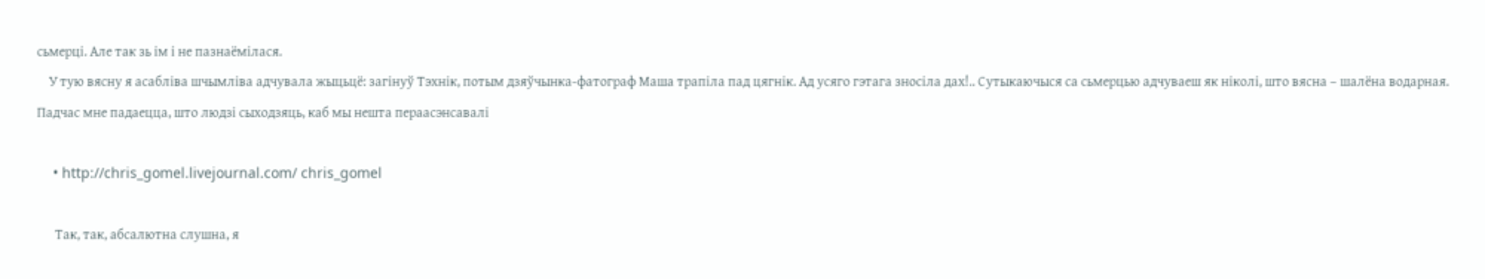сьмерці. Але так зь ім і не пазнаёмілася.
    У тую вясну я асабліва шчымліва адчувала жыцьцё: загінуў Тэхнік, потым дзяўчынка-фатограф Маша трапіла пад цягнік. Ад усяго гэтага зносіла дах!.. Сутыкаючыся са сьмерцью адчуваеш як ніколі, што вясна – шалёна водарная. Падчас мне падаецца, што людзі сыходзяць, каб мы нешта пераасэнсавалі

    • http://chris_gomel.livejournal.com/ chris_gomel

      Так, так, абсалютна слушна, я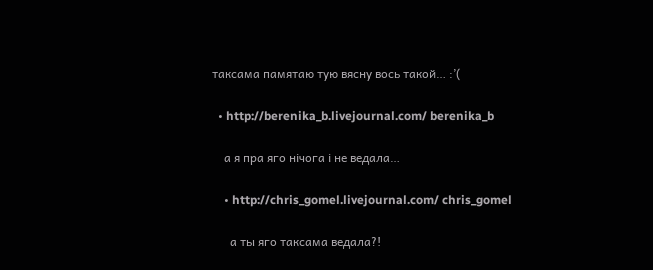таксама памятаю тую вясну вось такой… :’(

  • http://berenika_b.livejournal.com/ berenika_b

    а я пра яго нічога і не ведала…

    • http://chris_gomel.livejournal.com/ chris_gomel

      а ты яго таксама ведала?!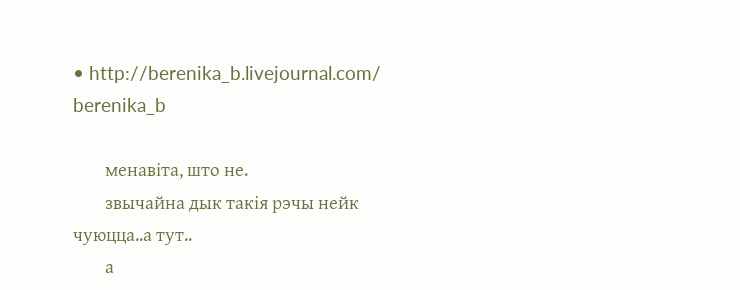• http://berenika_b.livejournal.com/ berenika_b

        менавіта, што не.
        звычайна дык такія рэчы нейк чуюцца..а тут..
        а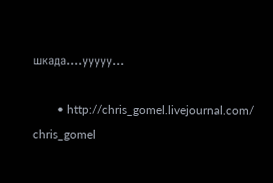шкада….ууууу…

        • http://chris_gomel.livejournal.com/ chris_gomel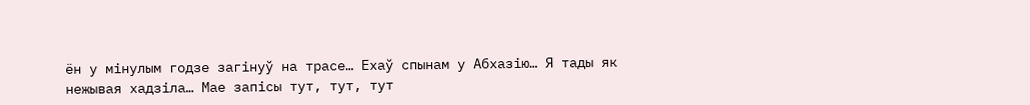ён у мінулым годзе загінуў на трасе… Ехаў спынам у Абхазію… Я тады як нежывая хадзіла… Мае запісы тут, тут, тут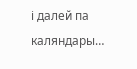і далей па каляндары…